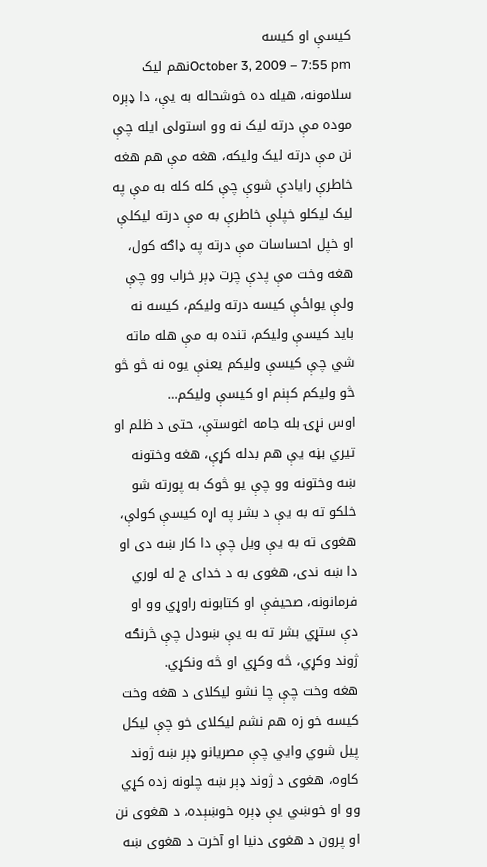کيسې او کيسه
October 3, 2009 – 7:55 pmنهم ليک
سلامونه، هيله ده خوشحاله به يې، دا ډېره موده مې درته ليک نه وو استولى ايله چې نن مې درته ليک وليکه، هغه مې هم هغه خاطرې رايادې شوې چې کله کله به مې په ليک ليکلو خپلې خاطرې به مې درته ليکلې او خپل احساسات مې درته په ډاګه کول، هغه وخت مې پدې چرت ډېر خراب وو چې ولې يواځې کيسه درته وليکم، کيسه نه بايد کيسې وليکم، تنده به مې هله ماته شي چې کيسې وليکم يعنې يوه نه څو څو څو وليکم کېنم او کيسې وليکم…
اوس نړۍ بله جامه اغوستې، حتى د ظلم او تيري بڼه يې هم بدله کړې، هغه وختونه ښه وختونه وو چې يو څوک به پورته شو خلکو ته به يې د بشر په اړه کيسې کولې، هغوى ته به يې ويل چې دا کار ښه دى او دا ښه ندى، هغوى به د خداى ج له لوري فرمانونه، صحيفې او کتابونه راوړي وو او دې ستړي بشر ته به يې ښودل چې څرنګه ژوند وکړي، څه وکړي او څه ونکړي.
هغه وخت چې چا نشو ليکلاى د هغه وخت کيسه خو زه هم نشم ليکلاى خو چې ليکل پيل شوي وايي چې مصريانو ډېر ښه ژوند کاوه، هغوى د ژوند ډېر ښه چلونه زده کړي وو او خوښي يې ډېره خوښېده، د هغوى نن او پرون د هغوى دنيا او آخرت د هغوى ښه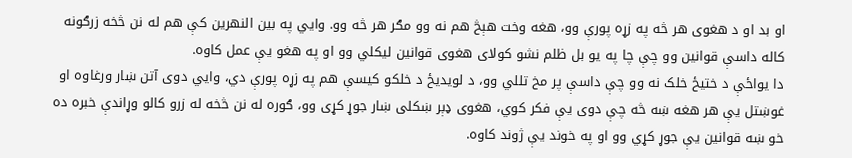او بد او د هغوى هر څه په زړه پورې وو، هغه وخت هېڅ هم نه وو مګر هر څه وو. وايي په بين النهرين کې هم له نن څخه زرګونه کاله داسې قوانين وو چې چا په يو بل ظلم نشو کولاى هغوى قوانين ليکلي وو او په هغو يې عمل کاوه.
دا يواځې د ختيځ خلک نه وو چې داسې پر مخ تللي وو، د لويديځ د خلکو کيسې هم په زړه پورې دي، وايي دوى آتن ښار ورغاوه او غوښتل يې هر هغه ښه څه چې دوى يې فکر کوي، هغوى ډېر ښکلى ښار جوړ کړى وو، ګوره له نن څخه له زرو کالو وړاندې خبره ده خو ښه قوانين يې جوړ کړي وو او په خوند يې ژوند کاوه.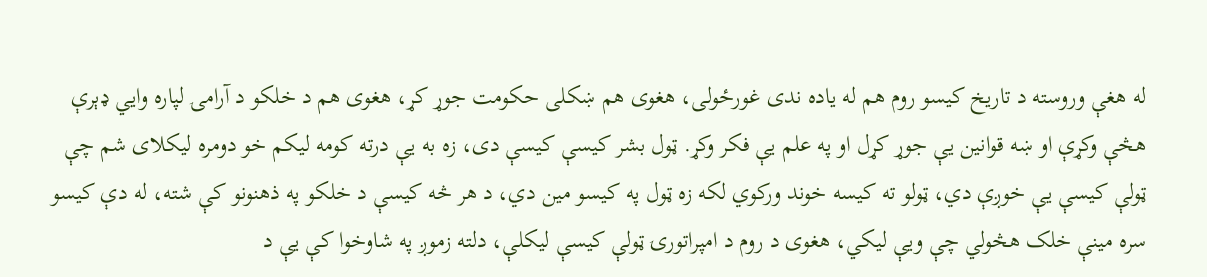له هغې وروسته د تاريخ کيسو روم هم له ياده ندى غورځولى، هغوى هم ښکلى حکومت جوړ کړ، هغوى هم د خلکو د آرامۍ لپاره وايي ډېرې هڅې وکړې او ښه قوانين يې جوړ کړل او په علم يې فکر وکړ. ټول بشر کيسې کيسې دى، زه به يې درته کومه ليکم خو دومره ليکلاى شم چې ټولې کيسې يې خوږې دي، ټولو ته کيسه خوند ورکوي لکه زه ټول په کيسو مين دي، د هر څه کيسې د خلکو په ذهنونو کې شته، له دې کيسو سره مينې خلک هڅولي چې ويې ليکي، هغوى د روم د امپراتورۍ ټولې کيسې ليکلې، دلته زموږ په شاوخوا کې يې د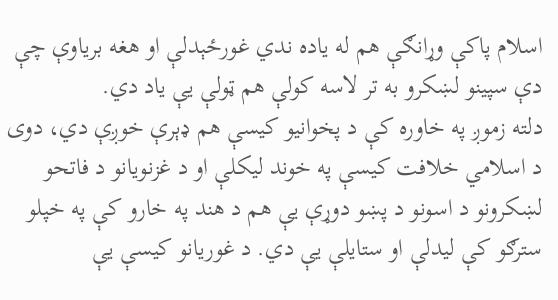اسلام پاکې وړانګې هم له ياده ندي غورځېدلې او هغه برياوې چې دې سپينو لښکرو به تر لاسه کولې هم ټولې يې ياد دي.
دلته زموږ په خاوره کې د پخوانيو کيسې هم ډېرې خوږې دي، دوى د اسلامي خلافت کيسې په خوند ليکلې او د غزنويانو د فاتحو لښکرونو د اسونو د پښو دوړې يې هم د هند په خارو کې په خپلو سترګو کې ليدلې او ستايلې يې دي. د غوريانو کيسې يې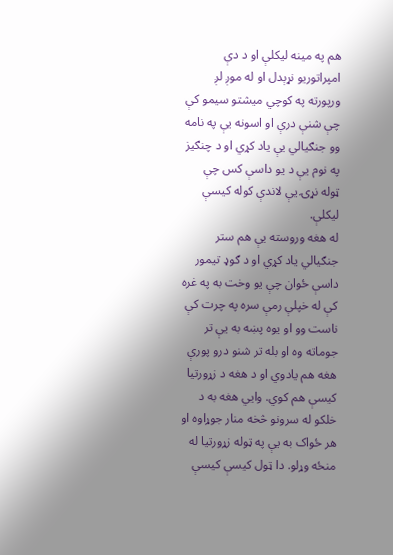هم په مينه ليکلې او د دې امپراتوريو نړېدل او له موږ لږ ورپورته په کوچي ميشتو سيمو کې چې شنې درې او اسونه يې په نامه وو جنګيالي يې ياد کړي او د چنګيز په نوم يې د يو داسې کس چې ټوله نړۍ يې لاندې کوله کيسې ليکلې.
له هغه وروسته يې هم ستر جنګيالي ياد کړي او د ګوډ تيمور داسې ځوان چې يو وخت به په غره کې له خپلې رمې سره په چرت کې ناست وو او يوه پښه به يې تر جوماته وه او بله تر شنو درو پورې هغه هم يادوي او د هغه د زړورتيا کيسې هم کوي. وايي هغه به د خلکو له سرونو څخه منار جوړاوه او هر ځواک به يې په ټوله زړورتيا له منځه وړلو. دا ټول کيسې کيسې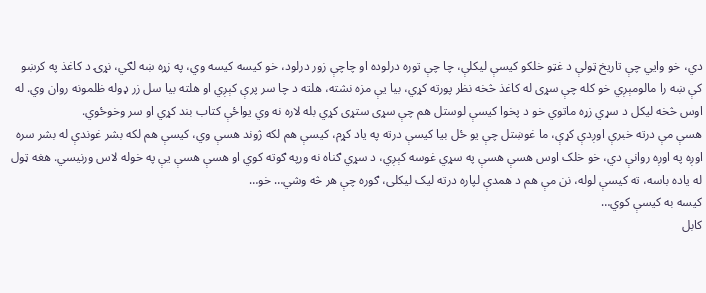دي، خو وايي چې تاريخ ټولې د غټو خلکو کيسې ليکلې، چا چې توره درلوده او چاچې زور درلود، خو کيسه کيسه وي، په زړه ښه لګي، نړۍ د کاغذ په کرښو کې ښه را مالومېږي خو کله چې سړى له کاغذ څخه نظر پورته کړي، بيا يې مزه نشته، هلته د چا سر پرې کېږي او هلته بيا سل زر ډوله ظلمونه روان وي. له اوس څخه ليکل د سړي زړه ماتوي خو د پخوا کيسې لوستل هم چې سړى ستړى کړي بله لاره نه وي يواځې کتاب بند کړي او سر وخوځوي.
هسې مې درته خبرې اوږدې کړې، ما غوښتل چې يو ځل بيا کيسې درته په ياد کړم، کيسې هم لکه ژوند هسې وي، کيسې هم لکه بشر غوندې له بشر سره اوږه په اوږه روانې دي، خو خلک اوس هسې هسې په سړي غوسه کېږي، د سړي ګناه نه ورپه ګوته کوي او هسې هسې يې په خوله لاس ورنيسي. هغه ټول له ياده باسه، ته کيسې لوله، نن مې هم د همدې لپاره درته ليک ليکلى، ګوره چې هر څه وشي… خو…
کيسه به کيسې کوي…
کابل